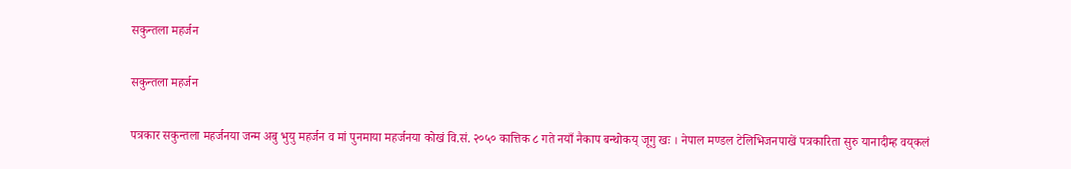सकुन्तला महर्जन

सकुन्तला महर्जन

पत्रकार सकुन्तला महर्जनया जन्म अबु भुयु महर्जन व मां पुनमाया महर्जनया कोखं वि.सं. २०५० कात्तिक ८ गते नयाँ नैकाप बन्थोकय् जूगु खः । नेपाल मण्डल टेलिभिजनपाखें पत्रकारिता सुरु यानादीम्ह वय्‌कलं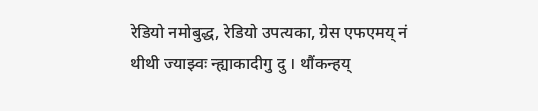रेडियो नमोबुद्ध, रेडियो उपत्यका, ग्रेस एफएमय् नं थीथी ज्याझ्वः न्ह्याकादीगु दु । थौंकन्हय्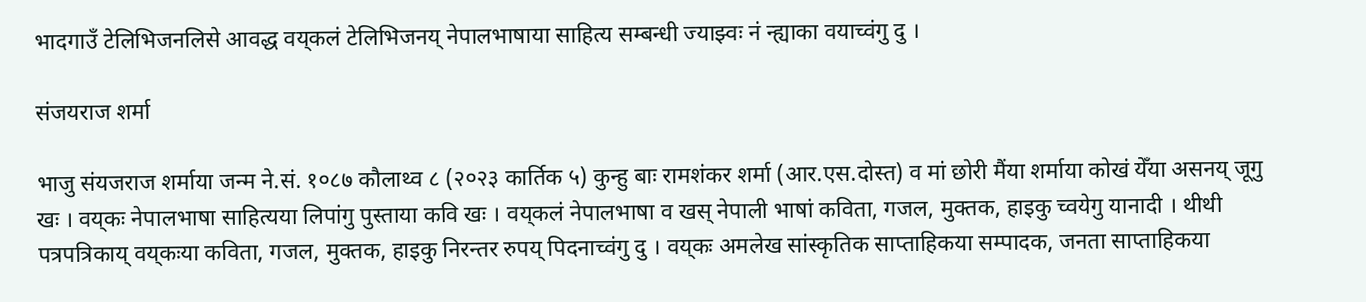भादगाउँ टेलिभिजनलिसे आवद्ध वय्‌कलं टेलिभिजनय् नेपालभाषाया साहित्य सम्बन्धी ज्याझ्वः नं न्ह्याका वयाच्वंगु दु ।

संजयराज शर्मा

भाजु संयजराज शर्माया जन्म ने.सं. १०८७ कौलाथ्व ८ (२०२३ कार्तिक ५) कुन्हु बाः रामशंकर शर्मा (आर.एस.दोस्त) व मां छोरी मैंया शर्माया कोखं येँया असनय् जूगु खः । वय्‌कः नेपालभाषा साहित्यया लिपांगु पुस्ताया कवि खः । वय्‌कलं नेपालभाषा व खस् नेपाली भाषां कविता, गजल, मुक्तक, हाइकु च्वयेगु यानादी । थीथी पत्रपत्रिकाय् वय्‌कःया कविता, गजल, मुक्तक, हाइकु निरन्तर रुपय् पिदनाच्वंगु दु । वय्‌कः अमलेख सांस्कृतिक साप्ताहिकया सम्पादक, जनता साप्ताहिकया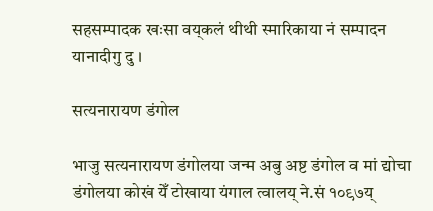सहसम्पादक खःसा वय्‌कलं थीथी स्मारिकाया नं सम्पादन यानादीगु दु ।

सत्यनारायण डंगोल

भाजु सत्यनारायण डंगोलया जन्म अबु अष्ट डंगोल व मां द्योचा डंगोलया कोखं येँ टोखाया यंगाल त्वालय् ने.सं १०९७य्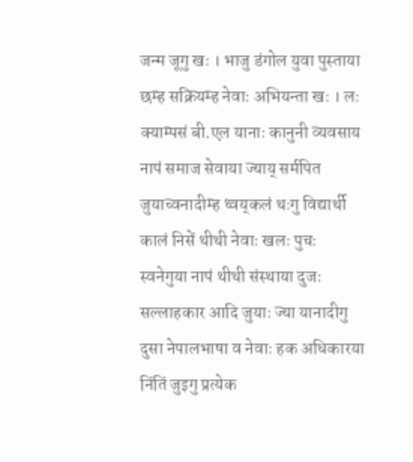जन्म जूगु खः । भाजु डंगोल युवा पुस्ताया छम्ह सक्रियम्ह नेवाः अभियन्ता खः । लः क्याम्पसं बी.एल यानाः कानुनी व्यवसाय नापं समाज सेवाया ज्याय् सर्मपित जुयाच्वनादीम्ह थ्वय्‌कलं थःगु विद्यार्थी कालं निसें थीथी नेवाः खलः पुचः स्वनेगुया नापं थीथी संस्थाया दुजः सल्लाहकार आदि जुयाः ज्या यानादीगु दुसा नेपालभाषा व नेवाः हक अधिकारया निंतिं जुइगु प्रत्येक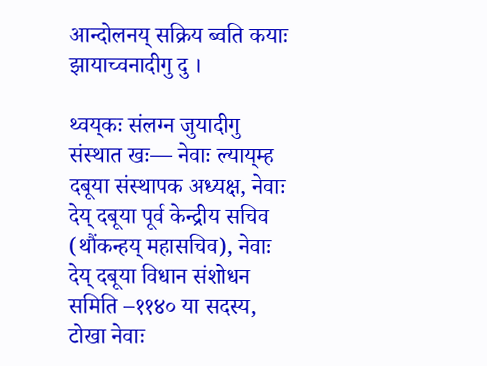आन्दोलनय् सक्रिय ब्वति कयाः झायाच्वनादीगु दु ।

थ्वय्‌कः संलग्न जुयादीगु संस्थात खः— नेवाः ल्याय्‌म्ह दबूया संस्थापक अध्यक्ष, नेवाः देय् दबूया पूर्व केन्द्रीय सचिव (थौंकन्हय् महासचिव), नेवाः देय् दबूया विधान संशोधन समिति –११४० या सदस्य, टोखा नेवाः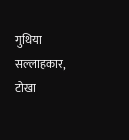गुथिया सल्लाहकार, टोखा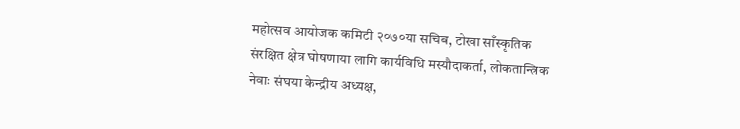महोत्सव आयोजक कमिटी २०७०या सचिब, टोखा साँस्कृतिक संरक्षित क्षेत्र घोषणाया लागि कार्यविधि मस्यौदाकर्ता, लोकतान्त्रिक नेवाः संघया केन्द्रीय अध्यक्ष,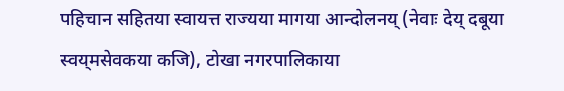पहिचान सहितया स्वायत्त राज्यया मागया आन्दोलनय् (नेवाः देय् दबूया स्वय्‌मसेवकया कजि), टोखा नगरपालिकाया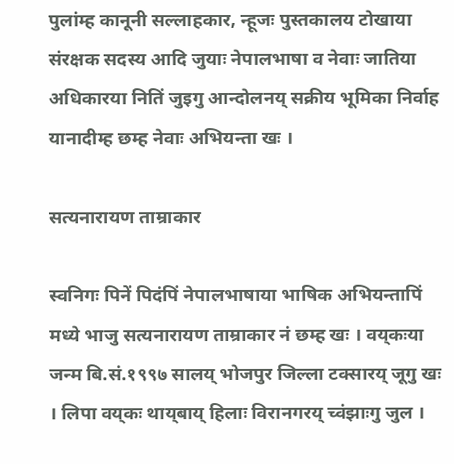पुलांम्ह कानूनी सल्लाहकार, न्हूजः पुस्तकालय टोखाया संरक्षक सदस्य आदि जुयाः नेपालभाषा व नेवाः जातिया अधिकारया नितिं जुइगु आन्दोलनय् सक्रीय भूमिका निर्वाह यानादीम्ह छम्ह नेवाः अभियन्ता खः ।

सत्यनारायण ताम्राकार

स्वनिगः पिनें पिदंपिं नेपालभाषाया भाषिक अभियन्तापिं मध्ये भाजु सत्यनारायण ताम्राकार नं छम्ह खः । वय्‌कःया जन्म बि.सं.१९९७ सालय् भोजपुर जिल्ला टक्सारय् जूगु खः । लिपा वय्‌कः थाय्‌बाय् हिलाः विरानगरय् च्वंझाःगु जुल ।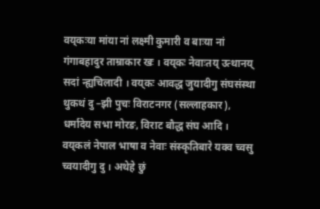वय्‌कःया मांया नां लक्ष्मी कुमारी व बाःया नां गंगाबहादुर ताम्राकार खः । वय्‌कः नेवाःतय् उत्थानय् सदां न्ह्यचिलादी । वय्‌कः आवद्ध जुयादीगु संघसंस्था थुकथं दु –झी पुचः विराटनगर (सल्लाहकार), धर्मादेय सभा मोरङ, विराट बौद्ध संघ आदि । वय्‌कलं नेपाल भाषा व नेवाः संस्कृतिबारे यक्व च्वसु च्वयादीगु दु । अथेहे छुं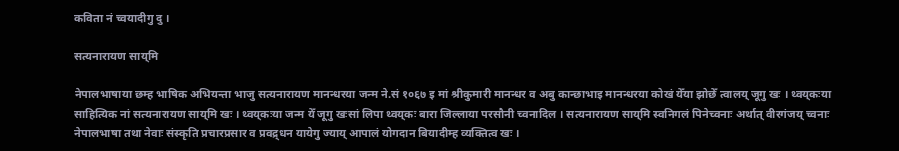कविता नं च्वयादीगु दु ।

सत्यनारायण साय्‌मि

नेपालभाषाया छम्ह भाषिक अभियन्ता भाजु सत्यनारायण मानन्धरया जन्म ने.सं १०६७ इ मां श्रीकुमारी मानन्धर व अबु कान्छाभाइ मानन्धरया कोखं येँया झोछेँ त्वालय् जूगु खः । थ्वय्‌कःया साहित्यिक नां सत्यनारायण साय्‌मि खः । थ्वय्‌कःया जन्म येँ जूगु खःसां लिपा थ्वय्‌कः बारा जिल्लाया परसौनी च्वनादिल । सत्यनारायण साय्‌मि स्वनिगलं पिनेच्वनाः अर्थात् वीरगंजय् च्वनाः नेपालभाषा तथा नेवाः संस्कृति प्रचारप्रसार व प्रवद्र्धन यायेगु ज्याय् आपालं योगदान बियादीम्ह व्यक्तित्व खः ।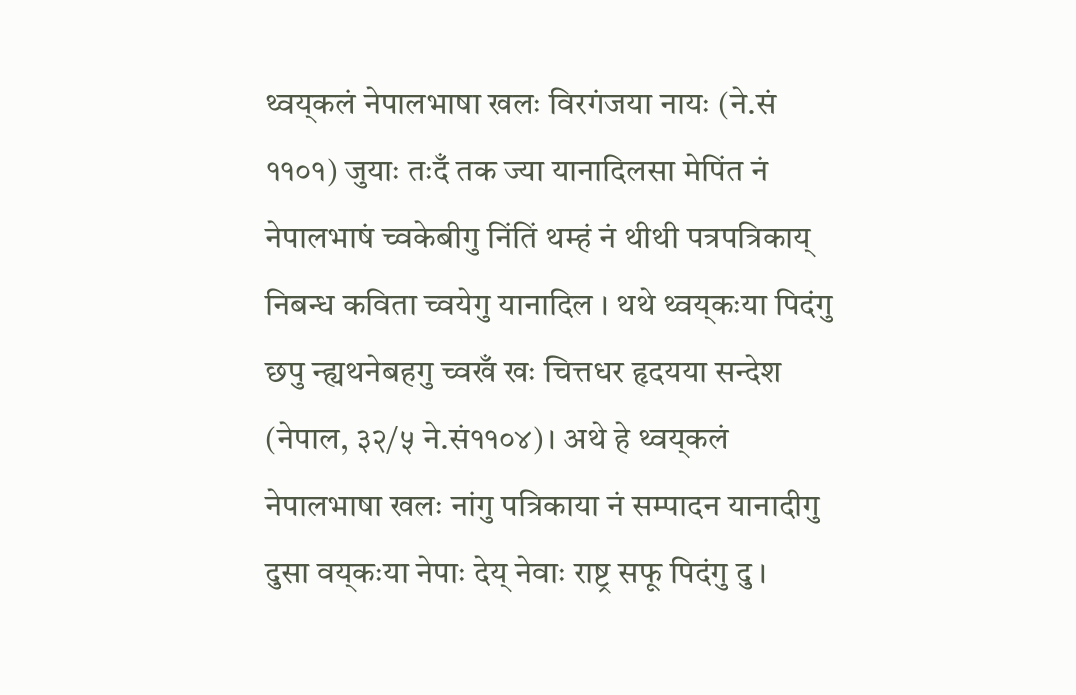थ्वय्‌कलं नेपालभाषा खलः विरगंजया नायः (ने.सं ११०१) जुयाः तःदँ तक ज्या यानादिलसा मेपिंत नं नेपालभाषं च्वकेबीगु निंतिं थम्हं नं थीथी पत्रपत्रिकाय् निबन्ध कविता च्वयेगु यानादिल । थथे थ्वय्‌कःया पिदंगु छपु न्ह्यथनेबहगु च्वखँ खः चित्तधर हृदयया सन्देश (नेपाल, ३२/५ ने.सं११०४)। अथे हे थ्वय्‌कलं नेपालभाषा खलः नांगु पत्रिकाया नं सम्पादन यानादीगु दुसा वय्‌कःया नेपाः देय् नेवाः राष्ट्र सफू पिदंगु दु ।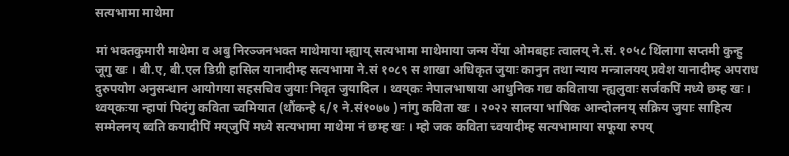सत्यभामा माथेमा

मां भक्तकुमारी माथेमा व अबु निरञ्जनभक्त माथेमाया म्ह्याय् सत्यभामा माथेमाया जन्म येँया ओमबहाः त्वालय् ने.सं. १०५८ थिंलागा सप्तमी कुन्हु जूगु खः । बी.ए, बी.एल डिग्री हासिल यानादीम्ह सत्यभामा ने.सं १०८९ स शाखा अधिकृत जुयाः कानुन तथा न्याय मन्त्रालयय् प्रवेश यानादीम्ह अपराध दुरुपयोग अनुसन्धान आयोगया सहसचिव जुयाः निवृत जुयादिल । थ्वय्‌कः नेपालभाषाया आधुनिक गद्य कविताया न्ह्यलुवाः सर्जकपिं मध्ये छम्ह खः । थ्वय्‌कःया न्हापां पिदंगु कविता च्वमियात (थौंकन्हे ६/१ ने.सं१०७७ ) नांगु कविता खः । २०२२ सालया भाषिक आन्दोलनय् सक्रिय जुयाः साहित्य सम्मेलनय् ब्वति कयादीपिं मय्‌जुपिं मध्ये सत्यभामा माथेमा नं छम्ह खः । म्हो जक कविता च्वयादीम्ह सत्यभामाया सफूया रुपय्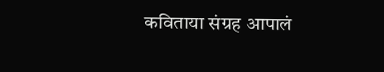कविताया संग्रह आपालं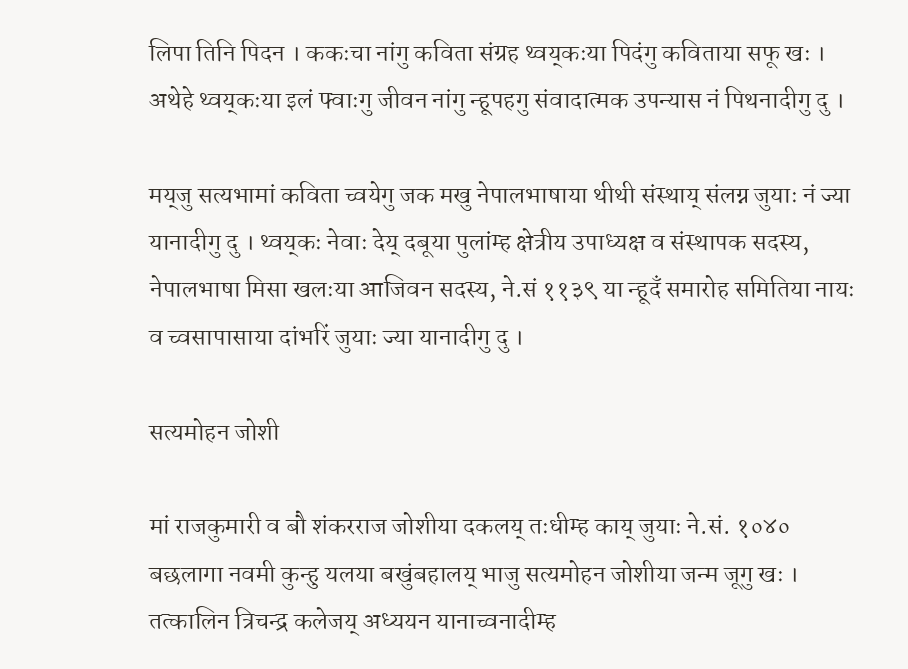लिपा तिनि पिदन । ककःचा नांगु कविता संग्रह थ्वय्‌कःया पिदंगु कविताया सफू खः । अथेहे थ्वय्‌कःया इलं फ्वाःगु जीवन नांगु न्हूपहगु संवादात्मक उपन्यास नं पिथनादीगु दु ।

मय्‌जु सत्यभामां कविता च्वयेगु जक मखु नेपालभाषाया थीथी संस्थाय् संलग्न जुयाः नं ज्या यानादीगु दु । थ्वय्‌कः नेवाः देय् दबूया पुलांम्ह क्षेत्रीय उपाध्यक्ष व संस्थापक सदस्य, नेपालभाषा मिसा खलःया आजिवन सदस्य, ने.सं ११३९ या न्हूदँ समारोह समितिया नायः व च्वसापासाया दांभरिं जुयाः ज्या यानादीगु दु ।

सत्यमोहन जोशी

मां राजकुमारी व बौ शंकरराज जोशीया दकलय् तःधीम्ह काय् जुयाः ने.सं. १०४० बछलागा नवमी कुन्हु यलया बखुंबहालय् भाजु सत्यमोहन जोशीया जन्म जूगु खः । तत्कालिन त्रिचन्द्र कलेजय् अध्ययन यानाच्वनादीम्ह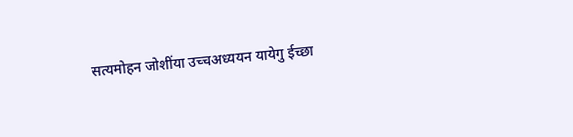सत्यमोहन जोशींया उच्चअध्ययन यायेगु ईच्छा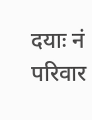दयाः नं परिवार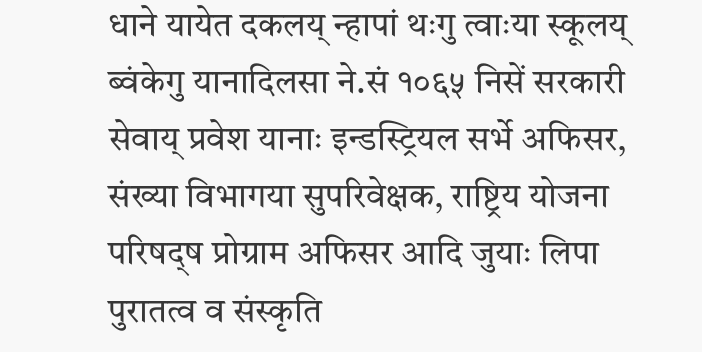धाने यायेत दकलय् न्हापां थःगु त्वाःया स्कूलय् ब्वंकेगु यानादिलसा ने.सं १०६५ निसें सरकारी सेवाय् प्रवेश यानाः इन्डस्ट्रियल सर्भे अफिसर, संख्या विभागया सुपरिवेक्षक, राष्ट्रिय योजना परिषद्ष प्रोग्राम अफिसर आदि जुयाः लिपा पुरातत्व व संस्कृति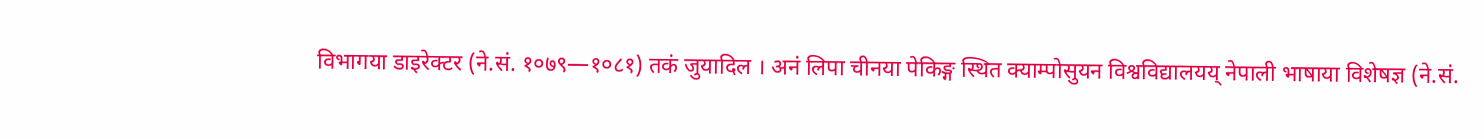विभागया डाइरेक्टर (ने.सं. १०७९—१०८१) तकं जुयादिल । अनं लिपा चीनया पेकिङ्ग स्थित क्याम्पोसुयन विश्वविद्यालयय् नेपाली भाषाया विशेषज्ञ (ने.सं.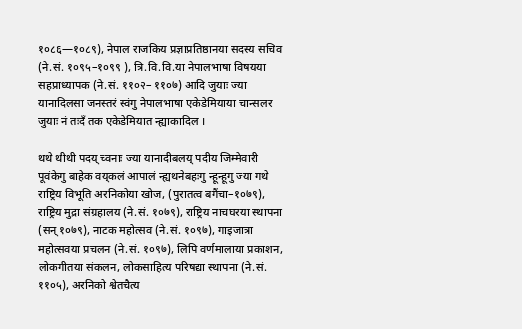१०८६—१०८९), नेपाल राजकिय प्रज्ञाप्रतिष्ठानया सदस्य सचिव (ने.सं. १०९५–१०९९ ), त्रि.वि.वि.या नेपालभाषा विषयया सहप्राध्यापक (ने.सं. ११०२– ११०७) आदि जुयाः ज्या यानादिलसा जनस्तरं स्वंगु नेपालभाषा एकेडेमियाया चान्सलर जुयाः नं तःदँ तक एकेडेमियात न्ह्याकादिल ।

थथे थीथी पदय् च्वनाः ज्या यानादीबलय् पदीय जिम्मेवारी पूवंकेगु बाहेक वय्‌कलं आपालं न्ह्यथनेबहःगु न्हून्हूगु ज्या गथे राष्ट्रिय विभूति अरनिकोया खोज, (पुरातत्व बगैंचा–१०७९), राष्ट्रिय मुद्रा संग्रहालय (ने.सं. १०७९), राष्ट्रिय नाचघरया स्थापना (सन् १०७९), नाटक महोत्सव (ने.सं. १०९७), गाइजात्रा महोत्सवया प्रचलन (ने.सं. १०९७), लिपि वर्णमालाया प्रकाशन, लोकगीतया संकलन, लोकसाहित्य परिषद्या स्थापना (ने.सं. ११०५), अरनिको श्वेतचैत्य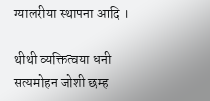ग्यालरीया स्थापना आदि ।

थीथी व्यक्तित्वया धनी सत्यमोहन जोशी छम्ह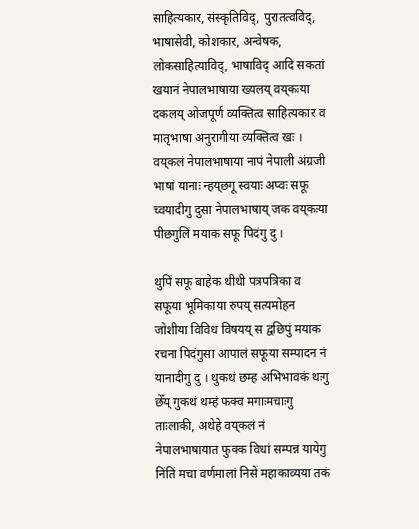साहित्यकार, संस्कृतिविद्, पुरातत्वविद्, भाषासेवी, कोशकार, अन्वेषक, लोकसाहित्याविद्, भाषाविद् आदि सकतां खयानं नेपालभाषाया ख्यलय् वय्‌कःया दकलय् ओजपूर्ण व्यक्तित्व साहित्यकार व मातृभाषा अनुरागीया व्यक्तित्व खः । वय्‌कलं नेपालभाषाया नापं नेपाली अंग्रजी भाषां यानाः न्हय्‌छगू स्वयाः अप्वः सफू च्वयादीगु दुसा नेपालभाषाय् जक वय्‌कःया पीछगुलिं मयाक सफू पिदंगु दु ।

थुपिं सफू बाहेक थीथी पत्रपत्रिका व सफूया भूमिकाया रुपय् सत्यमोहन जोशीया विविध विषयय् स द्वछिपुं मयाक रचना पिदंगुसा आपालं सफूया सम्पादन नं यानादीगु दु । थुकथं छम्ह अभिभावकं थःगु छेँय् गुकथं थम्हं फक्व मगाःमचाःगु ताःलाकी, अथेहे वय्‌कलं नं नेपालभाषायात फुक्क विधां सम्पन्न यायेगु निंतिं मचा वर्णमालां निसें महाकाव्यया तकं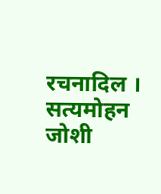रचनादिल । सत्यमोहन जोशी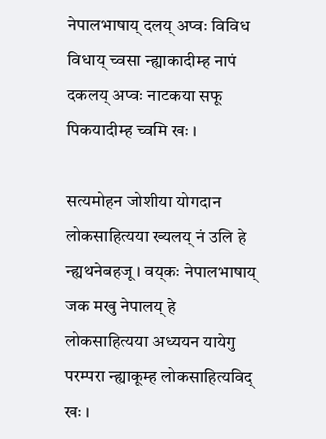नेपालभाषाय् दलय् अप्वः विविध विधाय् च्वसा न्ह्याकादीम्ह नापं दकलय् अप्वः नाटकया सफू पिकयादीम्ह च्वमि खः ।

सत्यमोहन जोशीया योगदान लोकसाहित्यया ख्यलय् नं उलि हे न्ह्यथनेबहजू । वय्‌कः नेपालभाषाय् जक मखु नेपालय् हे लोकसाहित्यया अध्ययन यायेगु परम्परा न्ह्याकूम्ह लोकसाहित्यविद् खः ।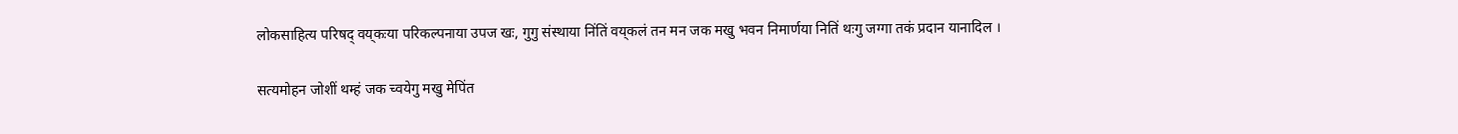लोकसाहित्य परिषद् वय्‌कःया परिकल्पनाया उपज खः, गुगु संस्थाया निंतिं वय्‌कलं तन मन जक मखु भवन निमार्णया नितिं थःगु जग्गा तकं प्रदान यानादिल ।

सत्यमोहन जोशीं थम्हं जक च्वयेगु मखु मेपिंत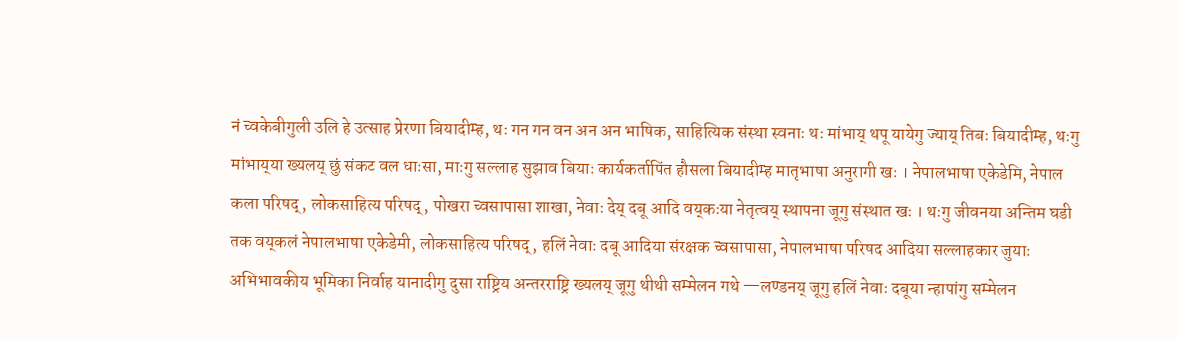नं च्वकेबीगुली उलि हे उत्साह प्रेरणा बियादीम्ह, थः गन गन वन अन अन भाषिक, साहित्यिक संस्था स्वनाः थः मांभाय् थपू यायेगु ज्याय् तिबः बियादीम्ह, थःगु मांभाय्‌या ख्यलय् छुं संकट वल धाःसा, माःगु सल्लाह सुझाव बियाः कार्यकर्तापिंत हौसला बियादीम्ह मातृभाषा अनुरागी खः । नेपालभाषा एकेडेमि, नेपाल कला परिषद्, लोकसाहित्य परिषद्, पोखरा च्वसापासा शाखा, नेवाः देय् दबू आदि वय्‌कःया नेतृत्वय् स्थापना जूगु संस्थात खः । थःगु जीवनया अन्तिम घडी तक वय्‌कलं नेपालभाषा एकेडेमी, लोकसाहित्य परिषद्, हलिं नेवाः दबू आदिया संरक्षक च्वसापासा, नेपालभाषा परिषद आदिया सल्लाहकार जुयाः अभिभावकीय भूमिका निर्वाह यानादीगु दुसा राष्ट्रिय अन्तरराष्ट्रि ख्यलय् जूगु थीथी सम्मेलन गथे —लण्डनय् जूगु हलिं नेवाः दबूया न्हापांगु सम्मेलन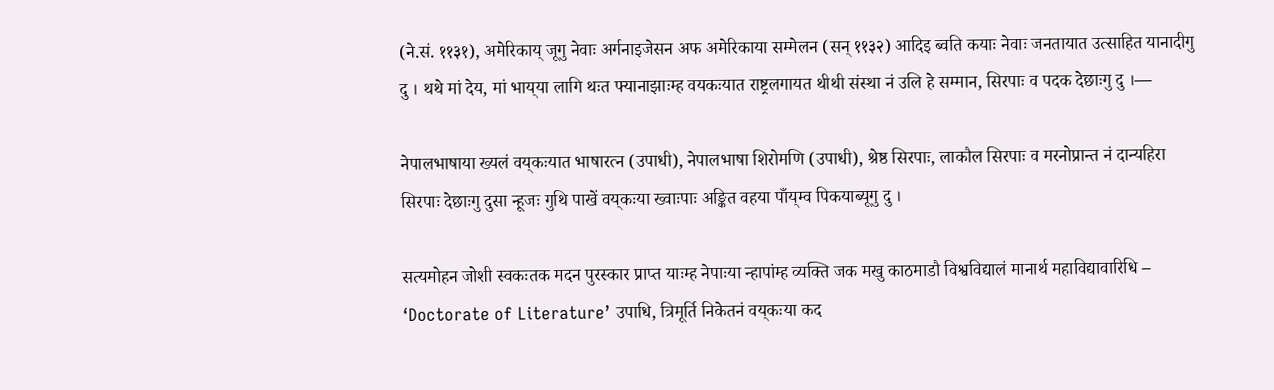(ने.सं. ११३१), अमेरिकाय् जूगु नेवाः अर्गनाइजेसन अफ अमेरिकाया सम्मेलन (सन् ११३२) आदिइ ब्वति कयाः नेवाः जनतायात उत्साहित यानादीगु दु । थथे मां देय, मां भाय्‌या लागि थःत फ्यानाझाःम्ह वयकःयात राष्ट्रलगायत थीथी संस्था नं उलि हे सम्मान, सिरपाः व पदक देछाःगु दु ।—

नेपालभाषाया ख्यलं वय्‌कःयात भाषारत्न (उपाधी), नेपालभाषा शिरोमणि (उपाधी), श्रेष्ठ सिरपाः, लाकौल सिरपाः व मरनोप्रान्त नं दान्यहिरा सिरपाः देछाःगु दुसा न्हूजः गुथि पाखें वय्‌कःया ख्वाःपाः अङ्कित वहया पाँय्‌म्व पिकयाब्यूगु दु ।

सत्यमोहन जोशी स्वकःतक मदन पुरस्कार प्राप्त याःम्ह नेपाःया न्हापांम्ह व्यक्ति जक मखु काठमाडौ विश्वविद्यालं मानार्थ महाविद्यावारिधि – ‘Doctorate of Literature’ उपाधि, त्रिमूर्ति निकेतनं वय्‌कःया कद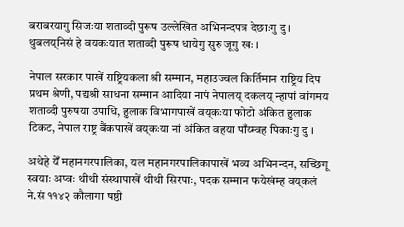बराबरयागु सिजःया शताव्दी पुरूष उल्लेखित अभिनन्दपत्र देछाःगु दु । थुबलय्‌निसं हे वयकःयात शताव्दी पुरूष धायेगु सुरु जूगु खः ।

नेपाल सरकार पाखें राष्ट्रियकला श्री सम्मान, महाउज्वल किर्तिमान राष्ट्रिय दिप प्रथम श्रेणी, पद्यश्री साधना सम्मान आदिया नापं नेपालय् दकलय् न्हापां वांगमय शताव्दी पुरुषया उपाधि, हुलाक विभागपाखें वय्‌कःया फोटो अंकित हुलाक टिकट, नेपाल राष्ट्र बैंकपाखें वय्‌कःया नां अंकित वहया पाँय्म्वह पिकाःगु दु ।

अथेहे येँ महानगरपालिका, यल महानगरपालिकापाखें भव्य अभिनन्दन, सच्छिगू स्वयाः अप्वः थीथी संस्थापाखें थीथी सिरपाः, पदक सम्मान फयेखंम्ह वय्‌कलं ने.सं ११४२ कौलागा षष्ठी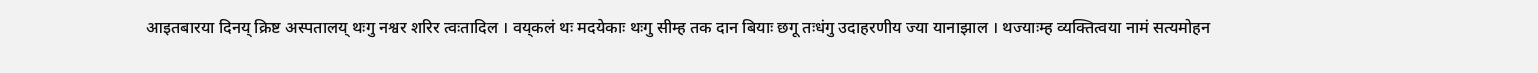आइतबारया दिनय् क्रिष्ट अस्पतालय् थःगु नश्वर शरिर त्वःतादिल । वय्‌कलं थः मदयेकाः थःगु सीम्ह तक दान बियाः छगू तःधंगु उदाहरणीय ज्या यानाझाल । थज्याःम्ह व्यक्तित्वया नामं सत्यमोहन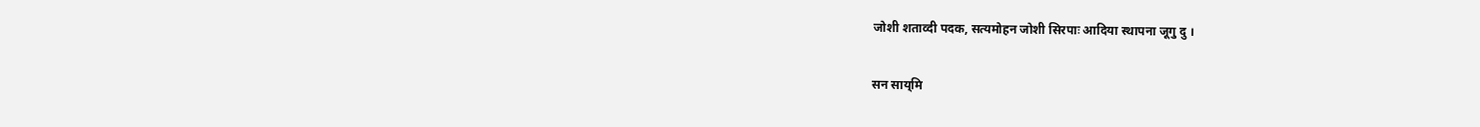जोशी शताव्दी पदक, सत्यमोहन जोशी सिरपाः आदिया स्थापना जूगु दु ।

सन साय्‌मि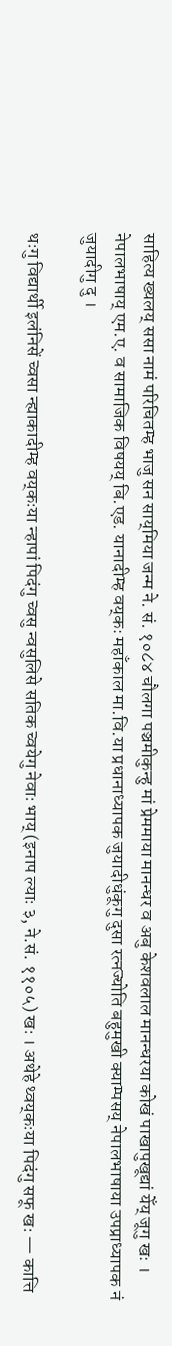साहित्य ख्यलय् ससा नामं परिचितम्ह भाजु सन साय्‌मिया जन्म ने. सं. १०८४ चौलगा पञ्चमीकुन्हु मां प्रेममाया मानन्धर व अबु केशवलाल मानन्धरया कोखं पाखापुखूद्यां येँय्‌ जूगु खः । नेपालभाषाय् एम.ए. व सामाजिक विषयय् बि.एड. यानादीम्ह वय्‌कः महाँकाल मा.वि.या प्रधानाध्यापक जुयादीधुंकूगु दुसा रत्नज्योति बहुमुखी क्याम्पसय् नेपालभाषाया उपप्राध्यापक नं जुयादीगु दु ।

थःगु विद्यार्थी इलंनिसें च्वसा न्ह्याकादीम्ह वय्‌कःया न्हापां पिदंगु च्वसु न्वसुलिसे सतिक च्वयेगु नेवाः भाय् (इनाप ल्याः ३, ने.सं. ११०५) खः । अथेहे थ्वय्‌कःया पिदंगु सफू खः — कात्ति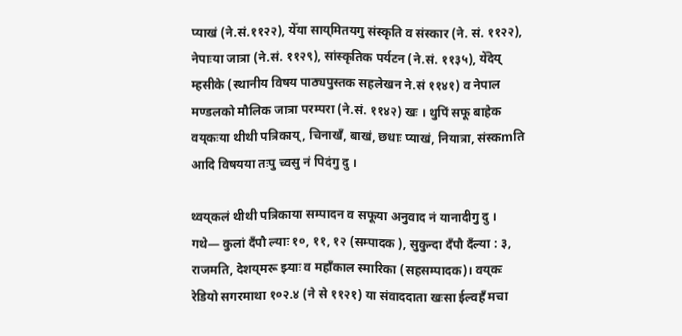प्याखं (ने.सं.११२२), येँया साय्‌मितयगु संस्कृति व संस्कार (ने. सं. ११२२), नेपाःया जात्रा (ने.सं. ११२९), सांस्कृतिक पर्यटन (ने.सं. ११३५), येँदेय् म्हसीके (स्थानीय विषय पाठ्यपुस्तक सहलेखन ने.सं ११४१) व नेपाल मण्डलको मौलिक जात्रा परम्परा (ने.सं. ११४२) खः । थुपिं सफू बाहेक वय्‌कःया थीथी पत्रिकाय्, चिनाखँ, बाखं, छधाः प्याखं, नियात्रा, संस्कmति आदि विषयया तःपु च्वसु नं पिदंगु दु ।

थ्वय्‌कलं थीथी पत्रिकाया सम्पादन व सफूया अनुवाद नं यानादीगु दु । गथे— कुलां दँपौ ल्याः १०, ११, १२ (सम्पादक ), सुकुन्दा दँपौ दँल्या : ३, राजमति, देशय्‌मरू झ्याः व महाँकाल स्मारिका (सहसम्पादक)। वय्‌कः रेडियो सगरमाथा १०२.४ (ने से ११२१) या संवाददाता खःसा ईल्वहँ मचा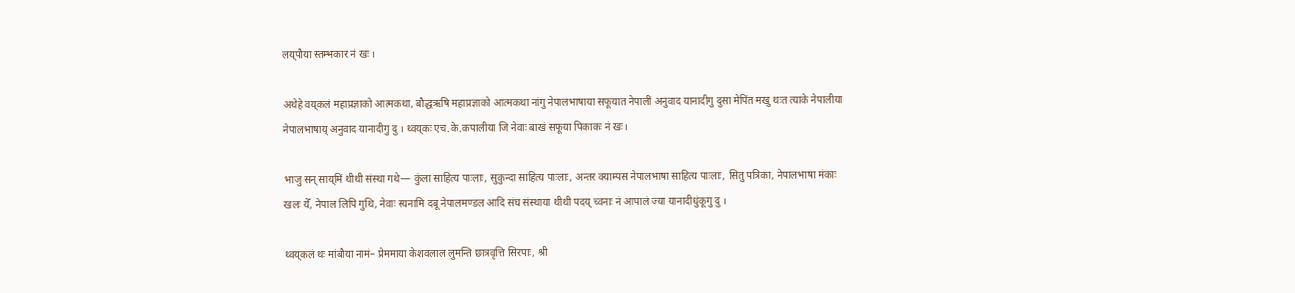लय्‌पौया स्तम्भकार नं खः ।

अथेहे वय्‌कलं महाप्रज्ञाको आत्मकथा, बौद्धऋषि महाप्रज्ञाको आत्मकथा नांगु नेपालभाषाया सफूयात नेपालीं अनुवाद यानादीगु दुसा मेपिंत मखु थःत त्याके नेपालीया नेपालभाषाय् अनुवाद यानादीगु दु । थ्वय्‌कः एच.के.कपालीया जि नेवाः बाखं सफूया पिकाकः नं खः।

भाजु सन् साय्‌मिं थीथी संस्था गथे— कुंला साहित्य पाःलाः, सुकुन्दा साहित्य पाःलाः, अन्तर क्याम्पस नेपालभाषा साहित्य पाःलाः, सितु पत्रिका, नेपालभाषा मंकाः खलः येँ, नेपाल लिपि गुथि, नेवाः स्यनामि दबू नेपालमण्डल आदि संघ संस्थाया थीथी पदय् च्वनाः नं आपालं ज्या यानादीधुंकूगु दु ।

थ्वय्‌कलं थः मांबौया नामं– प्रेममाया केशवलाल लुमन्ति छात्रवृत्ति सिरपाः, श्री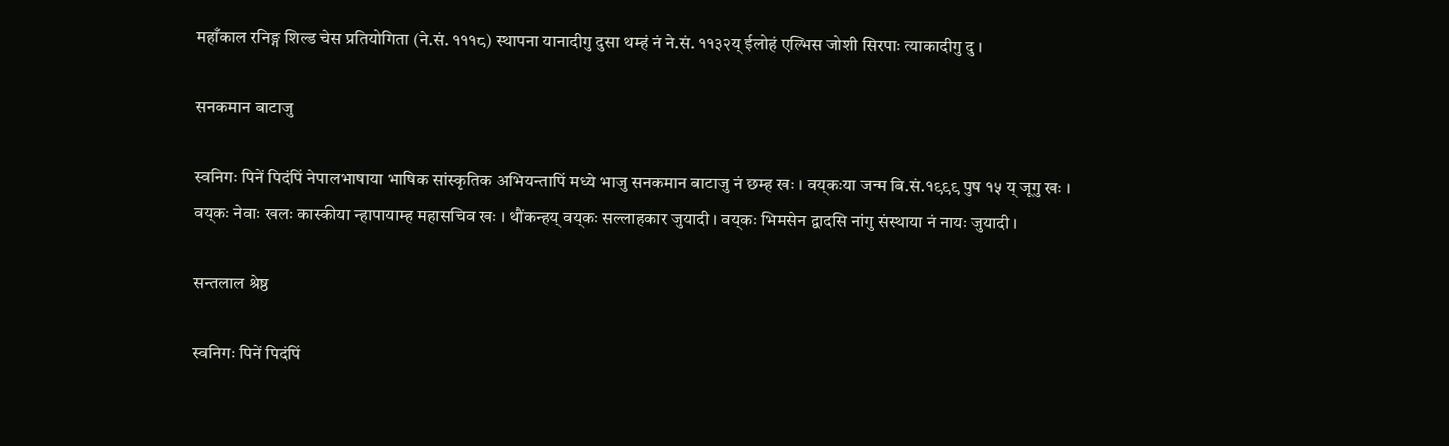महाँकाल रनिङ्ग शिल्ड चेस प्रतियोगिता (ने.सं. १११८) स्थापना यानादीगु दुसा थम्हं नं ने.सं. ११३२य् ईलोहं एल्भिस जोशी सिरपाः त्याकादीगु दु ।

सनकमान बाटाजु

स्वनिगः पिनें पिदंपिं नेपालभाषाया भाषिक सांस्कृतिक अभियन्तापिं मध्ये भाजु सनकमान बाटाजु नं छम्ह खः । वय्‌कःया जन्म बि.सं.१९९९ पुष १५ य् जूगु खः । वय्‌कः नेवाः खलः कास्कीया न्हापायाम्ह महासचिव खः । थौंकन्हय् वय्‌कः सल्लाहकार जुयादी । वय्‌कः भिमसेन द्वादसि नांगु संस्थाया नं नायः जुयादी ।

सन्तलाल श्रेष्ठ

स्वनिगः पिनें पिदंपिं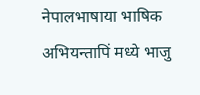नेपालभाषाया भाषिक अभियन्तापिं मध्ये भाजु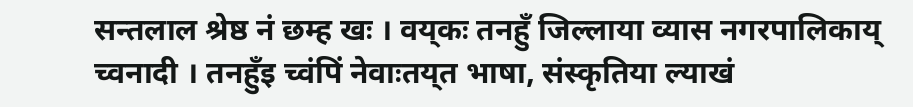सन्तलाल श्रेष्ठ नं छम्ह खः । वय्‌कः तनहुँ जिल्लाया व्यास नगरपालिकाय् च्वनादी । तनहुँइ च्वंपिं नेवाःतय्‌त भाषा, संस्कृतिया ल्याखं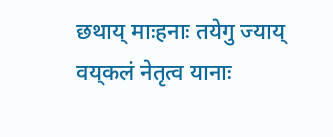छथाय् माःहनाः तयेगु ज्याय् वय्‌कलं नेतृत्व यानाः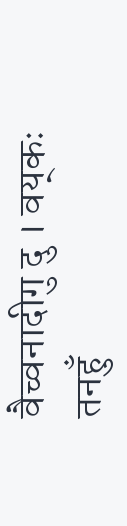वैच्वनादीगु दु । वय्‌कः तनहुँ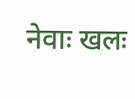नेवाः खलः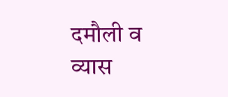दमौली व व्यास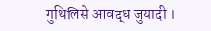गुथिलिसे आवद्ध जुयादी ।